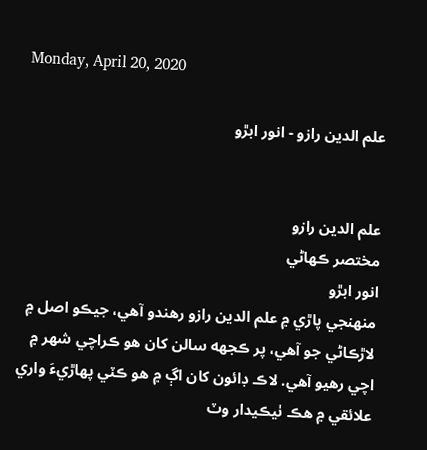Monday, April 20, 2020

علم الدين رازو - انور ابڙو


علم الدين رازو
مختصر ڪهاڻي
انور ابڙو
منهنجي پاڙي ۾ علم الدين رازو رهندو آهي، جيڪو اصل ۾ لاڙڪاڻي جو آهي، پر ڪجهه سالن کان هو ڪراچي شهر ۾ اچي رهيو آهي. لاڪ ڊائون کان اڳ ۾ هو ڪٽي پهاڙيءَ واري علائقي ۾ هڪ ٺيڪيدار وٽ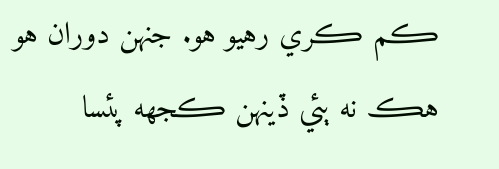ڪم ڪري رهيو هو. جنهن دوران هو هڪ نه ٻئي ڏينهن ڪجهه پئسا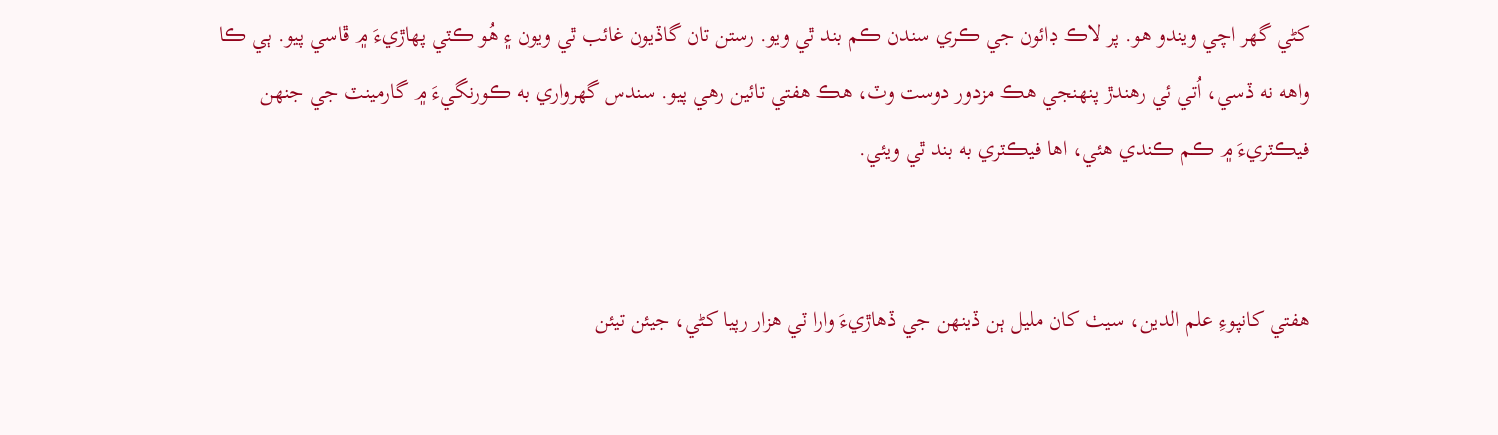کڻي گهر اچي ويندو هو. پر لاڪ ڊائون جي ڪري سندن ڪم بند ٿي ويو. رستن تان گاڏيون غائب ٿي ويون ۽ هُو ڪٽي پهاڙيءَ ۾ ڦاسي پيو. ٻي ڪا واهه نه ڏسي، اُتي ئي رهندڙ پنهنجي هڪ مزدور دوست وٽ، هڪ هفتي تائين رهي پيو. سندس گهرواري به ڪورنگيءَ ۾ گارمينٽ جي جنهن فيڪٽريءَ ۾ ڪم ڪندي هئي، اها فيڪٽري به بند ٿي ويئي.


هفتي کانپوءِ علم الدين، سيٺ کان مليل ٻن ڏينهن جي ڏهاڙيءَ وارا ٽي هزار رپيا کڻي، جيئن تيئن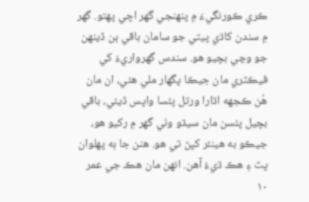ڪري ڪورنگيءَ ۾ پنهنجي گهر اچي پهتو. گهر ۾ سندن کاڌي پيتي جو سامان باقي ٻن ڏينهن جو وڃي بچيو هو. سندس گهرواريءَ کي فيڪٽري مان جيڪا پگهار ملي هئي، ان مان هُن ڪجهه اڌارا ورتل پئسا واپس ڏيئي، باقي بچيل پئسن مان سيڌو وٺي گهر ۾ رکيو هو، جيڪو به هينئر کپڻ تي هو. هنن جا ٻه پهلوان پٽ ۽ هڪ ڌيءُ آهن. انهن مان هڪ جي عمر ۱۰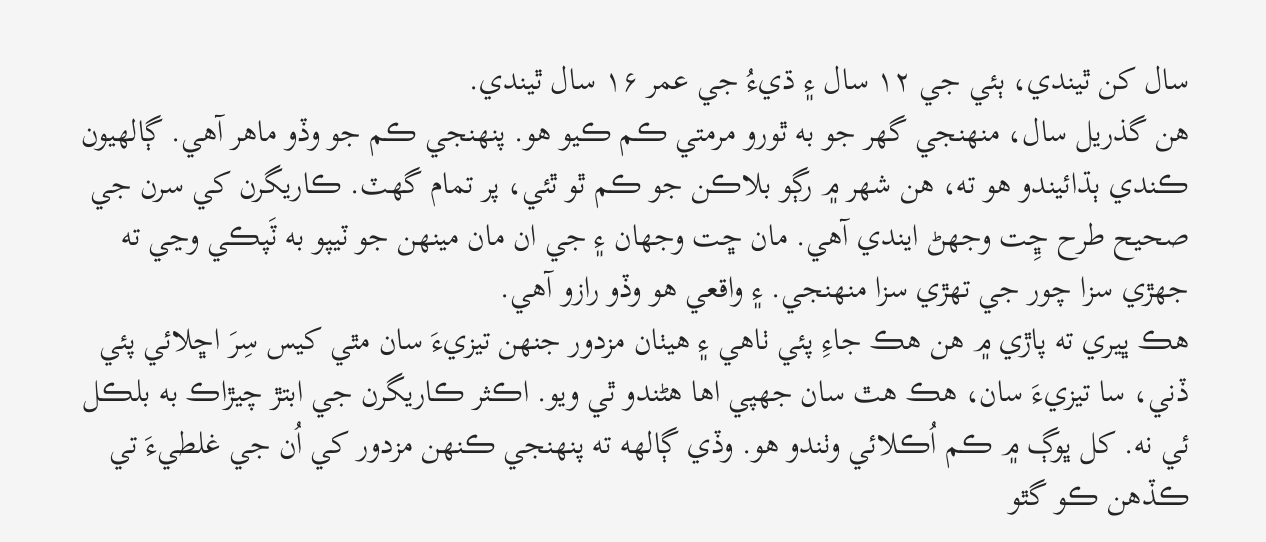سال کن ٿيندي، ٻئي جي ۱۲ سال ۽ ڌيءُ جي عمر ۱۶ سال ٿيندي.
هن گذريل سال، منهنجي گهر جو به ٿورو مرمتي ڪم ڪيو هو. پنهنجي ڪم جو وڏو ماهر آهي. ڳالهيون ڪندي ٻڌائيندو هو ته، هن شهر ۾ رڳو بلاڪن جو ڪم ٿو ٿئي، پر تمام گهٽ. ڪاريگرن کي سرن جي صحيح طرح ڇِت وجهڻ ايندي آهي. مان ڇت وجهان ۽ جي ان مان مينهن جو ٽيپو به ٽَپڪي وڃي ته جهڙي سزا چور جي تهڙي سزا منهنجي. ۽ واقعي هو وڏو رازو آهي.
هڪ ڀيري ته پاڙي ۾ هن هڪ جاءِ پئي ٺاهي ۽ هيٺان مزدور جنهن تيزيءَ سان مٿي کيس سِرَ اڇلائي پئي ڏني، سا تيزيءَ سان، هڪ هٿ سان جهپي اها هڻندو ٿي ويو. اڪثر ڪاريگرن جي ابتڙ چيڙاڪ به بلڪل ئي نه. کل ڀوڳ ۾ ڪم اُڪلائي وٺندو هو. وڏي ڳالهه ته پنهنجي ڪنهن مزدور کي اُن جي غلطيءَ تي ڪڏهن ڪو گٿو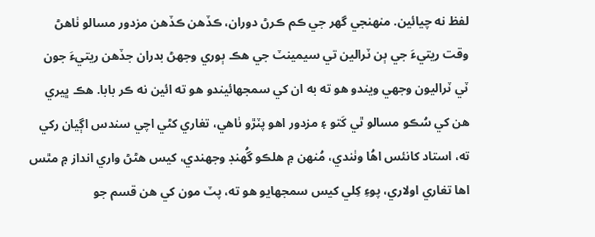لفظ نه چيائين. منهنجي گهر جي ڪم ڪرڻ دوران، ڪڏهن ڪڏهن مزدور مسالو ٺاهڻ وقت ريتيءَ جي ٻن ٽرالين تي سيمينٽ جي هڪ ٻوري وجهڻ بدران جڏهن ريتيءَ جون ٽي ٽراليون وجهي ويندو هو ته به ان کي سمجهائيندو هو ته ائين نه ڪر بابا. هڪ ڀيري هن کي سُڪو مسالو ٿي کَتو ۽ مزدور اهو پٽڙو ٺاهي، تغاري کڻي اچي سندس اڳيان رکي ته، استاد کانئس اهُا وٺندي، مُنهن ۾ هلڪو گُهنڊ وجهندي، کيس هڻڻ واري انداز ۾ مٿس اها تغاري اولاري، پوءِ کِلي کيس سمجهايو هو ته، پٽ مون کي هن قسم جو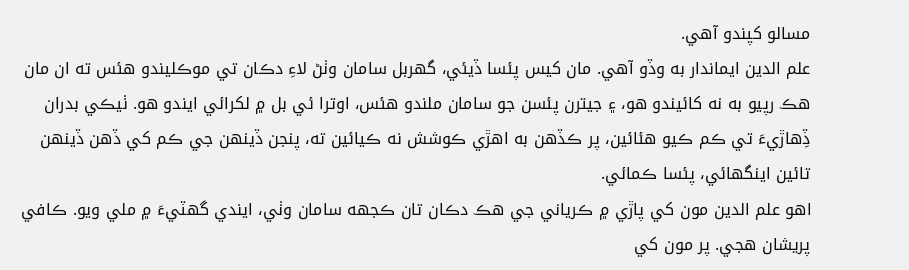مسالو کپندو آهي.
علم الدين ايماندار به وڏو آهي. مان کيس پئسا ڏيئي، گهربل سامان وٺڻ لاءِ دڪان تي موڪليندو هئس ته ان مان هڪ رپيو به نه کائيندو هو، ۽ جيترن پئسن جو سامان ملندو هئس، اوترا ئي بل ۾ لکرائي ايندو هو. ٺيڪي بدران ڏِهاڙيءَ تي ڪم ڪيو هئائين، پر ڪڏهن به اهڙي ڪوشش نه ڪيائين ته، پنجن ڏينهن جي ڪم کي ڏهن ڏينهن تائين اينگهائي، پئسا ڪمائي.
اهو علم الدين مون کي پاڙي ۾ ڪرياني جي هڪ دڪان تان ڪجهه سامان وٺي، ايندي گهٽيءَ ۾ ملي ويو. ڪافي  پريشان هجي. پر مون کي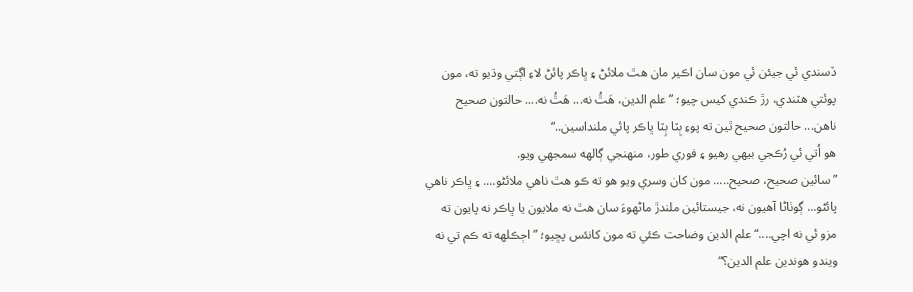ڏسندي ئي جيئن ئي مون سان اڪير مان هٿ ملائڻ ۽ ڀاڪر پائڻ لاءِ اڳتي وڌيو ته، مون پوئتي هٽندي، رڙ ڪندي کيس چيو؛ ”علم الدين، هَٿُ نه... هَٿُ نه.... حالتون صحيح ناهن... حالتون صحيح ٿين ته پوءِ ٻِٽا ٻِٽا ڀاڪر پائي ملنداسين..“
هو اُتي ئي رُڪجي بيهي رهيو ۽ فوري طور، منهنجي ڳالهه سمجهي ويو.
”سائين صحيح، صحيح..... مون کان وسري ويو هو ته ڪو هٿ ناهي ملائڻو.... ۽ ڀاڪر ناهي پائڻو... ڳوٺاڻا آهيون نه، جيستائين ملندڙ ماڻهوءَ سان هٿ نه ملايون يا ڀاڪر نه پايون ته مزو ئي نه اچي....“ علم الدين وضاحت ڪئي ته مون کانئس پڇيو؛ ”اڄڪلهه ته ڪم تي نه ويندو هوندين علم الدين؟“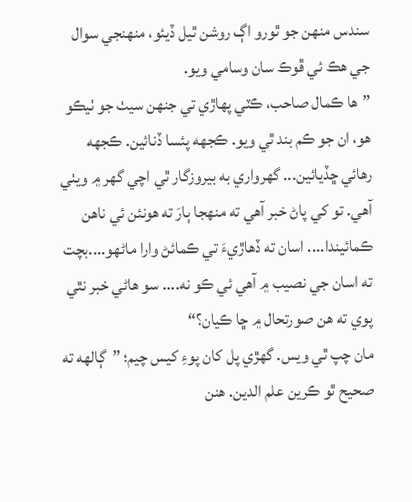سندس منهن جو ٿورو اڳ روشن ٿيل ڏيئو، منهنجي سوال جي هڪ ئي ڦوڪ سان وسامي ويو.
”ها ڪمال صاحب، ڪٽي پهاڙي تي جنهن سيٺ جو ٺيڪو هو، ان جو ڪم بند ٿي ويو. ڪجهه پئسا ڏنائين. ڪجهه رهائي ڇڏيائين... گهرواري به بيروزگار ٿي اچي گهر ۾ ويٺي آهي. تو کي پاڻ خبر آهي ته منهجا ٻارَ ته هونئن ئي ناهن ڪمائيندا.... اسان ته ڏهاڙيءَ تي ڪمائڻ وارا ماڻهو....بچت ته اسان جي نصيب ۾ آهي ئي ڪو نه.... سو هاڻي خبر نٿي پوي ته هن صورتحال ۾ ڇا ڪيان؟“
مان چپ ٿي ويس. گهڙي پل کان پوءِ کيس چيم؛ ”ڳالهه ته صحيح ٿو ڪرين علم الدين. هنن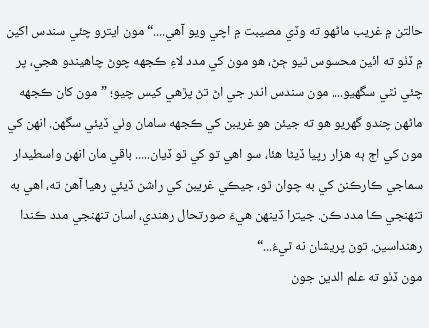حالتن ۾ غريب ماڻهو ته وڏي مصيبت ۾ اچي ويو آهي....“ مون ايترو چئي سندس اکين ۾ ڏٺو ته ائين محسوس ٿيو ڄڻ، هو مون کي مدد لاءِ ڪجهه چوڻ چاهيندو هجي، پر چئي نٿي سگهيو.... مون سندس اندر جي اڻ تڻ پڙهي کيس چيو؛ ”مون کان ڪجهه ماڻهن چندو گهريو هو ته جيئن هو غريبن کي ڪجهه سامان وٺي ڏيئي سگهن. انهن کي مون کي اڄ ٻه هزار رپيا ڏيڻا هئا، سو اهي تو کي ٿو ڏيان..... باقي مان انهن واسطيدار سماجي ڪارڪنن کي به چوان ٿو، جيڪي غريبن کي راشن ڏيئي رهيا آهن ته، اهي به تنهنجي ڪا مدد ڪن. جيترا ڏينهن هيءَ صورتحال رهندي، اسان تنهنجي مدد ڪندا رهنداسين. تون پريشان نه ٿيءُ...“
مون ڏٺو ته علم الدين جون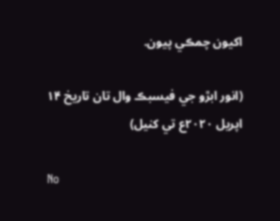اکيون چمڪي پيون.

(انور ابڙو جي فيسبڪ وال تان تاريخ ۱۴ اپريل ۲۰۲۰ع تي کنيل)

No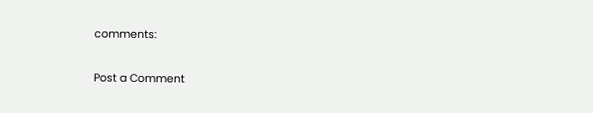comments:

Post a Comment